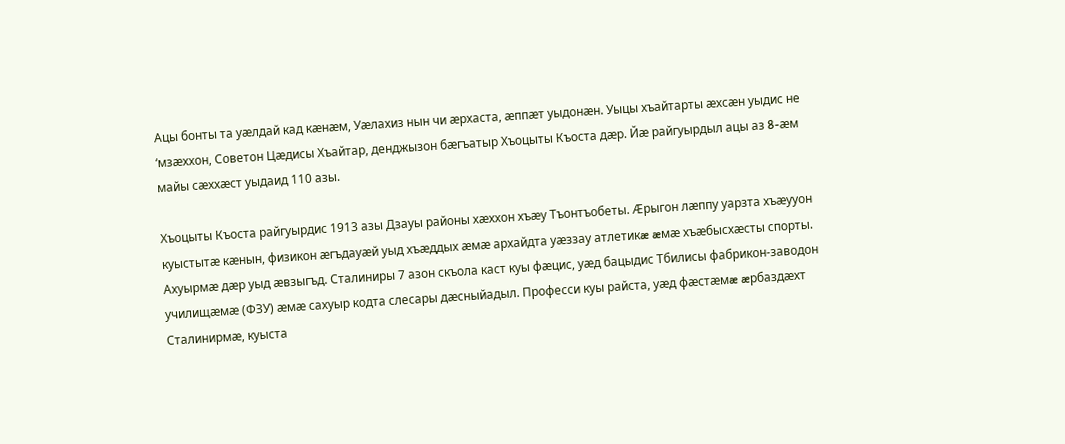Ацы бонты та уæлдай кад кæнæм, Уæлахиз нын чи æрхаста, æппæт уыдонæн. Уыцы хъайтарты æхсæн уыдис не ‘мзæххон, Советон Цæдисы Хъайтар, денджызон бæгъатыр Хъоцыты Къоста дæр. Йæ райгуырдыл ацы аз 8-æм майы сæххæст уыдаид 110 азы.

Хъоцыты Къоста райгуырдис 1913 азы Дзауы районы хæххон хъæу Тъонтъобеты. Æрыгон лæппу уарзта хъæууон куыстытæ кæнын, физикон æгъдауæй уыд хъæддых æмæ архайдта уæззау атлетикæ æмæ хъæбысхæсты спорты. Ахуырмæ дæр уыд æвзыгъд. Сталиниры 7 азон скъола каст куы фæцис, уæд бацыдис Тбилисы фабрикон-заводон училищæмæ (ФЗУ) æмæ сахуыр кодта слесары дæсныйадыл. Професси куы райста, уæд фæстæмæ æрбаздæхт Сталинирмæ, куыста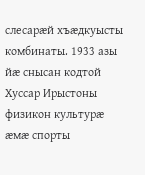слесарæй хъæдкуысты комбинаты. 1933 азы йæ снысан кодтой Хуссар Ирыстоны физикон культурæ æмæ спорты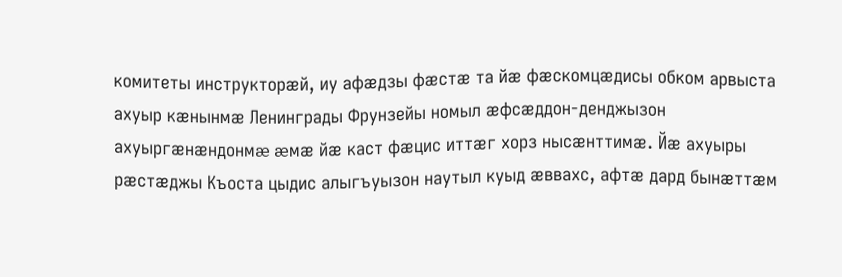комитеты инструкторæй, иу афæдзы фæстæ та йæ фæскомцæдисы обком арвыста ахуыр кæнынмæ Ленинграды Фрунзейы номыл æфсæддон-денджызон ахуыргæнæндонмæ æмæ йæ каст фæцис иттæг хорз нысæнттимæ. Йæ ахуыры рæстæджы Къоста цыдис алыгъуызон наутыл куыд æввахс, афтæ дард бынæттæм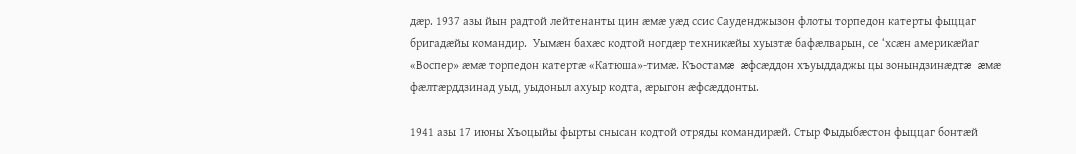дæр. 1937 азы йын радтой лейтенанты цин æмæ уæд ссис Сауденджызон флоты торпедон катерты фыццаг бригадæйы командир.  Уымæн бахæс кодтой ногдæр техникæйы хуызтæ бафæлварын, се ‘хсæн америкæйаг «Воспер» æмæ торпедон катертæ «Катюша»-тимæ. Къостамæ æфсæддон хъуыддаджы цы зонындзинæдтæ æмæ фæлтæрддзинад уыд, уыдоныл ахуыр кодта, æрыгон æфсæддонты.

1941 азы 17 июны Хъоцыйы фырты снысан кодтой отряды командирæй. Стыр Фыдыбæстон фыццаг бонтæй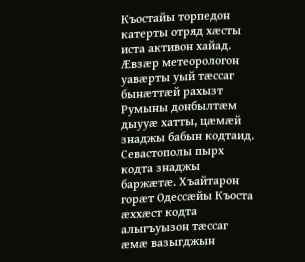Къостайы торпедон катерты отряд хæсты иста активон хайад. Æвзæр метеорологон уавæрты уый тæссаг бынæттæй рахызт Румыны донбылтæм дыууæ хатты, цæмæй знаджы бабын кодтаид. Севастополы пырх кодта знаджы баржæтæ. Хъайтарон горæт Одессæйы Къоста æххæст кодта алыгъуызон тæссаг æмæ вазыгджын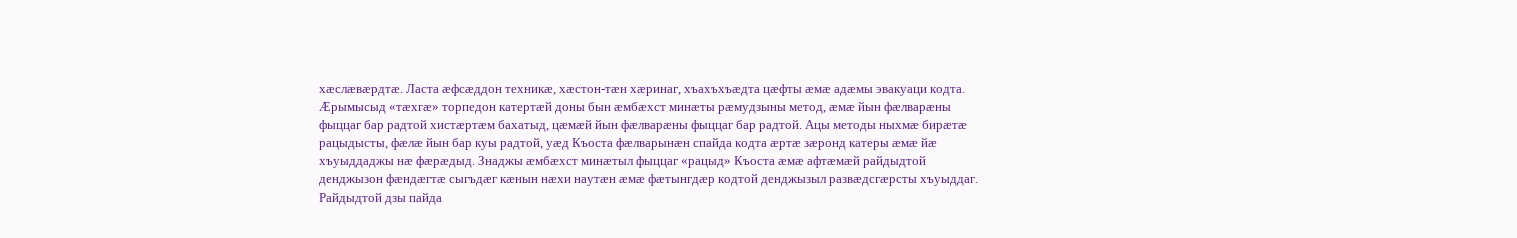хæслæвæрдтæ. Ласта æфсæддон техникæ, хæстон-тæн хæринаг, хъахъхъæдта цæфты æмæ адæмы эвакуаци кодта. Æрымысыд «тæхгæ» торпедон катертæй доны бын æмбæхст минæты рæмудзыны метод, æмæ йын фæлварæны фыццаг бар радтой хистæртæм бахатыд, цæмæй йын фæлварæны фыццаг бар радтой. Ацы методы ныхмæ бирæтæ рацыдысты, фæлæ йын бар куы радтой, уæд Къоста фæлварынæн спайда кодта æртæ зæронд катеры æмæ йæ хъуыддаджы нæ фæрæдыд. Знаджы æмбæхст минæтыл фыццаг «рацыд» Къоста æмæ афтæмæй райдыдтой денджызон фæндæгтæ сыгъдæг кæнын нæхи наутæн æмæ фæтынгдæр кодтой денджызыл развæдсгæрсты хъуыддаг.  Райдыдтой дзы пайда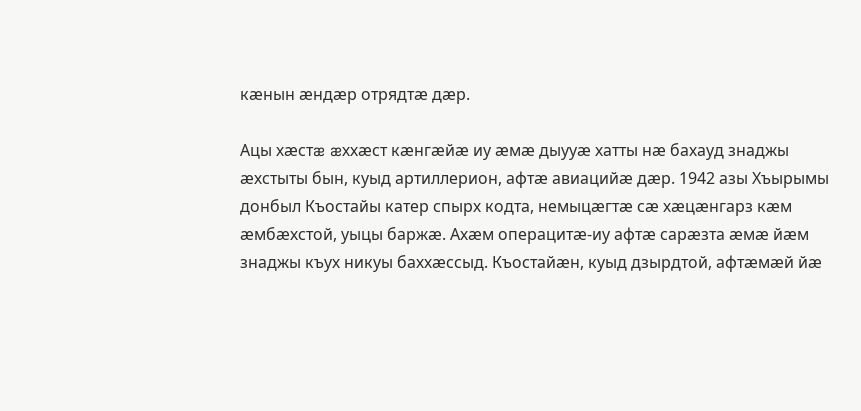кæнын æндæр отрядтæ дæр.

Ацы хæстæ æххæст кæнгæйæ иу æмæ дыууæ хатты нæ бахауд знаджы æхстыты бын, куыд артиллерион, афтæ авиацийæ дæр. 1942 азы Хъырымы донбыл Къостайы катер спырх кодта, немыцæгтæ сæ хæцæнгарз кæм æмбæхстой, уыцы баржæ. Ахæм операцитæ-иу афтæ сарæзта æмæ йæм знаджы къух никуы баххæссыд. Къостайæн, куыд дзырдтой, афтæмæй йæ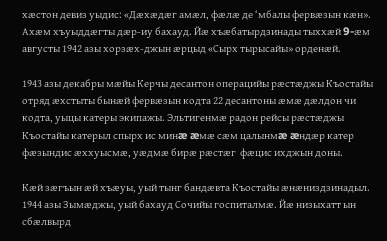хæстон девиз уыдис: «Дæхæдæг амæл, фæлæ де ‘мбалы фервæзын кæн». Ахæм хъуыддæгты дæр-иу бахауд. Йæ хъæбатырдзинады тыххæй 9-æм августы 1942 азы хорзæх-джын æрцыд «Сырх тырысайы» орденæй.

1943 азы декабры мæйы Керчы десантон операцийы рæстæджы Къостайы отряд æхстыты бынæй фервæзын кодта 22 десантоны æмæ дæлдон чи кодта, уыцы катеры экипажы. Эльтигенмæ радон рейсы рæстæджы Къостайы катерыл спырх ис минæ æмæ сæм цалынмæ æндæр катер фæзындис æххуысмæ, уæдмæ бирæ рæстæг  фæцис ихджын доны.

Кæй зæгъын æй хъæуы, уый тынг бандæвта Къостайы æнæниздзинадыл. 1944 азы Зымæджы, уый бахауд Сочийы госпиталмæ. Йæ низыхатт ын сбæлвырд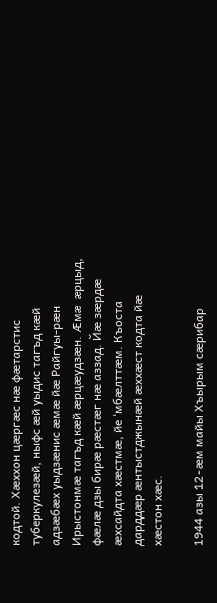кодтой. Хæххон цæргæс нæ фæтарстис туберкулезæй, ныфс æй уыдис тагъд кæй адзæбæх уыдзæнис æмæ йæ Райгуы-рæн Ирыстонмæ тагъд кæй æрцæудзæн. Æмæ æрцыд, фæлæ дзы бирæ рæстæг нæ аззад. Йæ зæрдæ æхсайдта хæстмæ, йе ‘мбæлттæм. Къоста дарддæр æнтыстджынæй æххæст кодта йæ хæстон хæс.

1944 азы 12-æм майы Хъырым сæрибар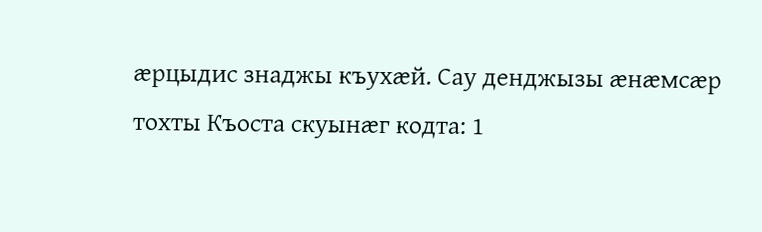æрцыдис знаджы къухæй. Сау денджызы æнæмсæр тохты Къоста скуынæг кодта: 1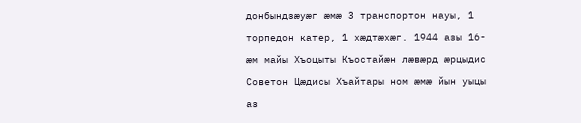донбындзæуæг æмæ 3 транспортон науы, 1 торпедон катер, 1 хæдтæхæг. 1944 азы 16-æм майы Хъоцыты Къостайæн лæвæрд æрцыдис Советон Цæдисы Хъайтары ном æмæ йын уыцы аз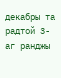декабры та радтой 3-аг ранджы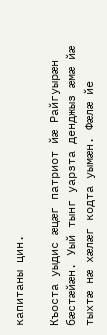капитаны цин.

Къоста уыдис æцæг патриот йæ Райгуырæн бæстæйæн. Уый тынг уарзта денджыз æмæ йæ тыхтæ нæ хæлæг кодта уымæн. Фæлæ йе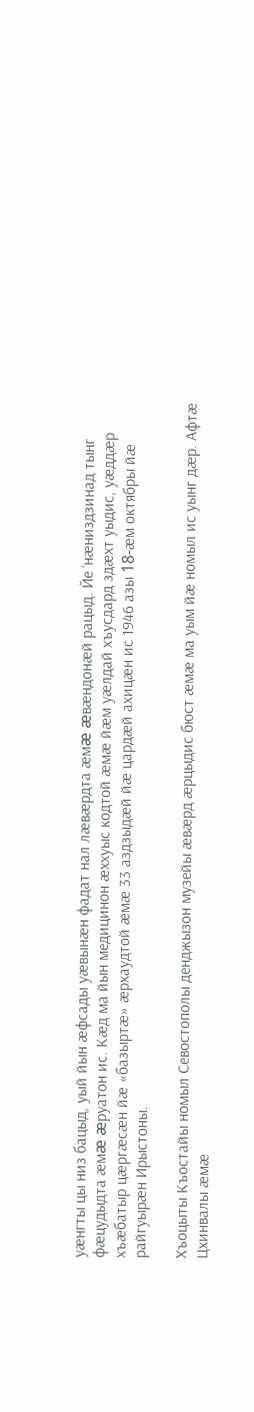уæнгты цы низ бацыд, уый йын æфсады уæвынæн фадат нал лæвæрдта æмæ æвæндонæй рацыд. Йе ‘нæниздзинад тынг фæцудыдта æмæ æруатон ис. Кæд ма йын медицинон æххуыс кодтой æмæ йæм уæлдай хъусдард здæхт уыдис, уæддæр хъæбатыр цæргæсæн йæ «базыртæ» æрхаудтой æмæ 33 аздзыдæй йæ цардæй ахицæн ис 1946 азы 18-æм октябры йæ райгуырæн Ирыстоны.

Хъоцыты Къостайы номыл Севостополы денджызон музейы æвæрд æрцыдис бюст æмæ ма уым йæ номыл ис уынг дæр. Афтæ Цхинвалы æмæ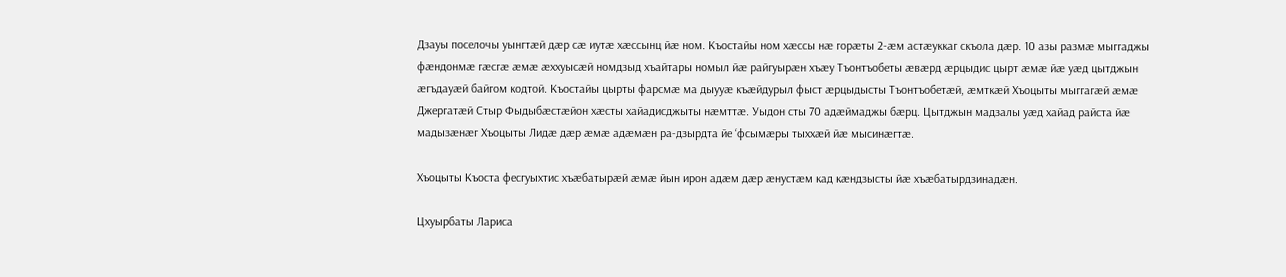Дзауы поселочы уынгтæй дæр сæ иутæ хæссынц йæ ном. Къостайы ном хæссы нæ горæты 2-æм астæуккаг скъола дæр. 10 азы размæ мыггаджы фæндонмæ гæсгæ æмæ æххуысæй номдзыд хъайтары номыл йæ райгуырæн хъæу Тъонтъобеты æвæрд æрцыдис цырт æмæ йæ уæд цытджын æгъдауæй байгом кодтой. Къостайы цырты фарсмæ ма дыууæ къæйдурыл фыст æрцыдысты Тъонтъобетæй, æмткæй Хъоцыты мыггагæй æмæ Джергатæй Стыр Фыдыбæстæйон хæсты хайадисджыты нæмттæ. Уыдон сты 70 адæймаджы бæрц. Цытджын мадзалы уæд хайад райста йæ мадызæнæг Хъоцыты Лидæ дæр æмæ адæмæн ра-дзырдта йе ‘фсымæры тыххæй йæ мысинæгтæ.

Хъоцыты Къоста фесгуыхтис хъæбатырæй æмæ йын ирон адæм дæр æнустæм кад кæндзысты йæ хъæбатырдзинадæн.

Цхуырбаты Лариса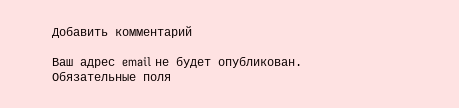Добавить комментарий

Ваш адрес email не будет опубликован. Обязательные поля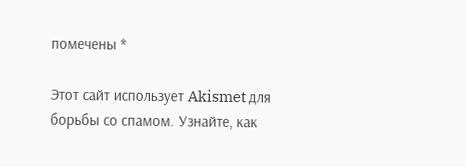помечены *

Этот сайт использует Akismet для борьбы со спамом. Узнайте, как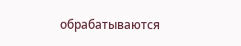обрабатываются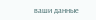ваши данные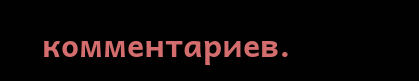комментариев.